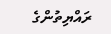ރައްޔިތުންގެ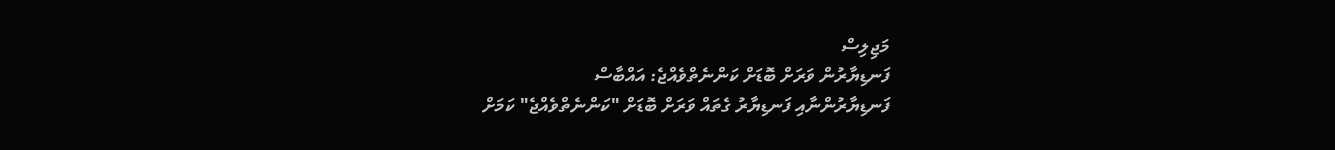މަޖިލިސް
ފަނޑިޔާރުން ވަރަށް ބޮޑަށް ކަންނެތްވެއްޖެ: އައްބާސް
ފަނޑިޔާރުންނާއި ފަނޑިޔާރު ގެތައް ވަރަށް ބޮޑަށް "ކަންނެތްވެއްޖެ" ކަމަށް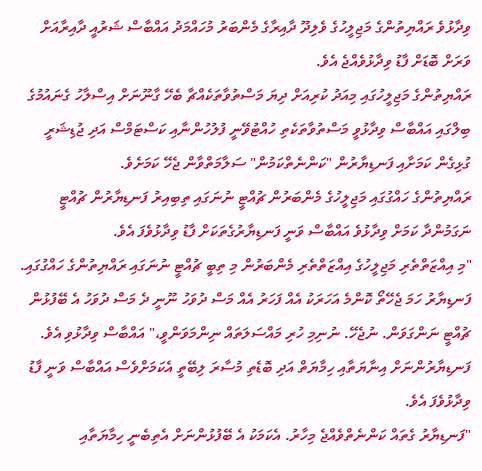ވިދާޅުވެ ރައްޔިތުންގެ މަޖިލީހުގެ ވެލިދޫ ދާއިރާގެ މެންބަރު މުހައްމަދު އައްބާސް ޝަރުއީ ދާއިރާއަށް ވަރަށް ބޮޑަށް ފާޑު ވިދާޅުވެއްޖެ އެވެ.
ރައްޔިތުންގެ މަޖިލީހުގައި މިއަދު ކުރިއަށް ދިޔަ މަސްތުވާތަކެއްޗާ ބެހޭ ގާނޫނަށް އިސްލާހު ގެނައުމުގެ ބިލްގައި އައްބާސް ވިދާޅުވީ މަސްތުވާތަކެތި ހުއްޓުވޭނީ ފުލުހުންނާއި ކަސްޓަމްސް އަދި ޖުޑިޝަރީ ގުޅިގެން ކަމަށާއި ފަނޑިޔާރުން "ކަންނެތްކަމުން" ސަލާމަތްވާން ޖެހޭ ކަމަށެވެ.
ރައްޔިތުންގެ ހައްގުގައި މަޖިލީހުގެ މެންބަރުން ޗުއްޓީ ނުނަގައި ތިބިއިރު ފަނޑިޔާރުން ޗުއްޓީ ނަގަމުންދާ ކަމަށް ވިދާޅުވެ އައްބާސް ވަނީ ފަނޑިޔާރުގެތަކަށް ފާޑު ވިދާޅުވެފަ އެވެ.
"މި އިއްޒަތްތެރި މަޖިލީހުގެ އިއްޒަތްތެރި މެންބަރުން މި ތިބީ ޗުއްޓީ ނުނަގައި ރައްޔިތުންގެ ހައްގުގައި. ފަނޑިޔާރު ހަމަ ޖެހޭތޯ ކޮންމެ އަހަރަކު އެއް ފަހަރު އެއް މަސް ދުވަހު ނޫނީ ދެ މަސް ދުވަހު އެ ބޭފުޅުން ޗުއްޓީ ނަންގަވަން. ނުޖެހޭ. ނުނިމި ހުރި މައްސަލަތައް ނިންމަވަންވީ،" އައްބާސް ވިދާޅުވި އެވެ.
ފަނޑިޔާރުންނަށް އިނާޔަތާއި ހިމާޔަތް އަދި ބޮޑެތި މުސާރަ ލިބޭތީ އެކަމަށްވެސް އައްބާސް ވަނީ ފާޑު ވިދާޅުވެފަ އެވެ.
"ފަނޑިޔާރު ގެތައް ކަންނެތްވެއްޖެ މިހާރު. އެކަމަކު އެ ބޭފުޅުންނަށް އެތިބެނީ ހިމާޔަތާއި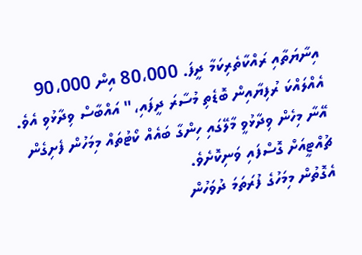އިނާޔަތާއި ރައްކާތެރިކަމާ ދީފަ. 80،000 އިން 90،000 އެއްލައްކަ ރުފިޔާއިން ބޮޑެތި މުސާރަ ދީފައި،" އައްބާސް ވިދާޅުވި އެވެ.
އޭނާ މިހެން ވިދާޅުވީ މާލޭގައި ހިންގާ ބައެއް ކޯޓުތައް މިމަހުން ފެށިގެން ޗުއްޓީއަށް ގޮސްފައި ވަނިކޮށެވެ.
އެގޮތުން މިމަހުގެ ފުރަތަމަ ދުވަހުން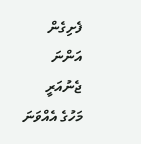ފެށިގެން އަންނަ ޖެނުއަރީ މަހުގެ އެއްވަނަ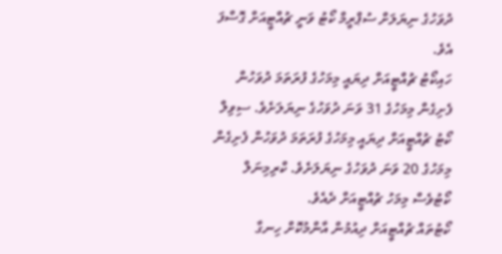ދުވަހުގެ ނިޔަލަށް ސުޕްރީމް ކޯޓު ވަނީ ޗުއްޓީއަށް ގޮސްފަ އެވެ.
ހައިކޯޓު ޗުއްޓީއަށް ދިޔައީ މިމަހުގެ ފުރަތަމަ ދުވަހުން ފެށިގެން މިމަހުގެ 31 ވަނަ ދުވަހުގެ ނިޔަލަށެވެ. ސިވިލް ކޯޓު ޗުއްޓީއަށް ދިޔައީ މިމަހުގެ ފުރަތަމަ ދުވަހުން ފެށިގެން މިމަހުގެ 20 ވަނަ ދުވަހުގެ ނިޔަލަށެވެ. ކްރިމިނަލް ކޯޓުވެސް މިމަހު ޗުއްޓީއަށް ދެއެވެ.
ކޯޓުތައް ޗުއްޓީއަށް ދިއުމުން އާންމުކޮށް ހިނގާ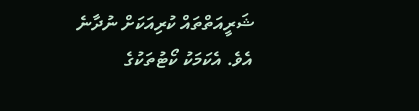ޝަރީއަތްތައް ކުރިއަކަށް ނުދާނެ އެވެ. އެކަމަކު ކޯޓުތަކުގެ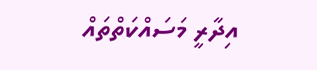އިދާރީ މަސައްކަތްތައް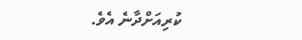ކުރިއަށްދާނެ އެވެ.